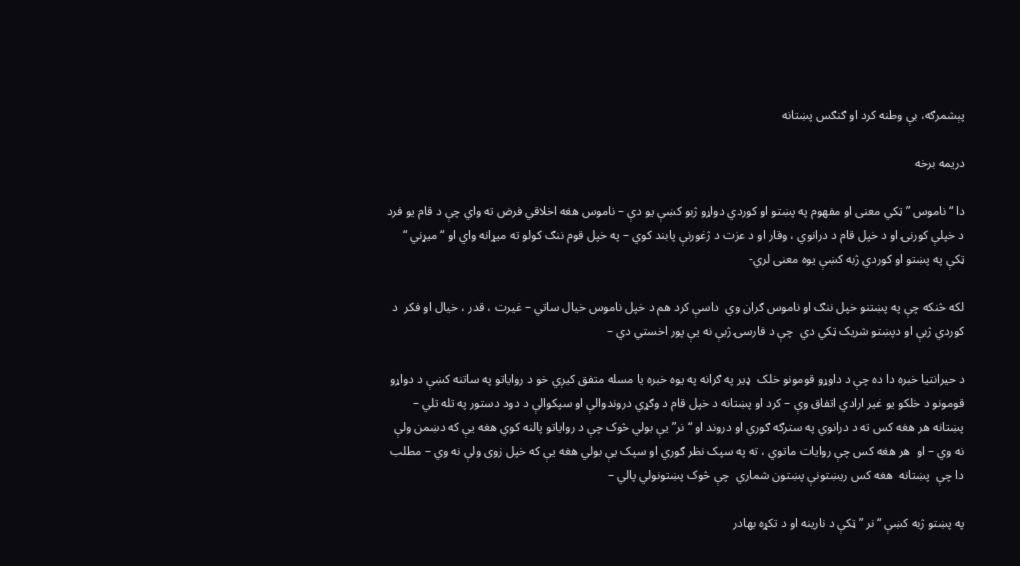پېشمرګه، بې وطنه کرد او ګنګس پښتانه

دریمه برخه

دا “ ناموس ” ټکي معنی او مفهوم په پښتو او کوردي دواړو ژبو کښې یو دې – ناموس هغه اخلاقي فرض ته واي چې د قام یو فرد د خپلې کورنۍ او د خپل قام د درانوي ، وقار او د عزت د ژغورنې پابند کوي – په خپل قوم ننګ کولو ته میړانه واي او “ میړني “ ټکې په پښتو او کوردي ژبه کښې یوه معنی لري-

لکه څنکه چې په پښتنو خپل ننګ او ناموس ګران وي  داسې کرد هم د خپل ناموس خیال ساتي – غیرت ، قدر ، خیال او فکر  د کوردي ژبې او دپښتو شریک ټکي دي  چې د فارسۍ ژبې نه یې پور اخستي دي –

د حیرانتیا خبره دا ده چې د داوړو قومونو خلک  ډیر په ګرانه په یوه خبره یا مسله متفق کیږي خو د روایاتو په ساتنه کښې د دواړو قومونو د خلکو یو غیر ارادي اتفاق وې – کرد او پښتانه د خپل قام د وګړي دروندوالې او سپکوالې د دود دستور په تله تلي – پښتانه هر هغه کس ته د درانوي په سترګه ګوري او دروند او “نر” یې بولي څوک چې د روایاتو پالنه کوي هغه یې که دښمن ولې نه وي – او  هر هغه کس چې روایات ماتوي ، ته په سپک نظر ګوري او سپک یې بولي هغه یې که خپل زوی ولې نه وي – مطلب دا چې  پښتانه  هغه کس ریښتونې پښتون شماري  چې څوک پښتونولي پالي –

په پښتو ژبه کښې “ نر ” ټکې د نارینه او د تکړه بهادر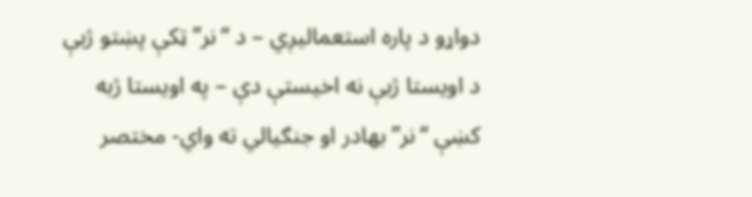دواړو د پاره استعمالیږي – د “نر” ټکې پښتو ژبې د اویستا ژبې نه اخیستې دې – په اویستا ژبه کښې “نر” بهادر او جنګیالي ته واي- مختصر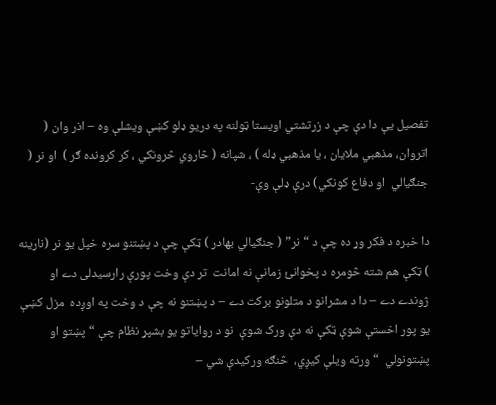تفصیل یې دا دې چې د زرتشتي اویستا ټولنه په دریو ډلو کښې ویشلې وه – اذر وان ( اتروان، مذهبي ملایان ، یا مذهبي ډله ) ، شپانه ( څاروي څرونکي ، کر کرونده ګر )  او نر ( جنګیالي  او دفاع کونکي) درې ډلې وې-

دا خبره د فکر وړ ده چې د “ نر” ( جنګیالي بهادر ) ټکې چې د پښتنو سره خپل یو نر (نارینه ) ټکې هم شته څومره د پخوانئ زمانې نه امانت  تر دې وخت پورې رارسیدلی دے او ژوندے دے – دا د مشرانو د متلونو برکت دے – د پښتنو نه چې د وخت په اوږده  مزل کښې یو پور اخستې شوې ټکې نه دې ورک شوې  نو د روایاتو یو بشپړ نظام چې “ پښتو او  پښتونولي  “ ورته ویلې کیږي،  څنګه ورکیدې شي –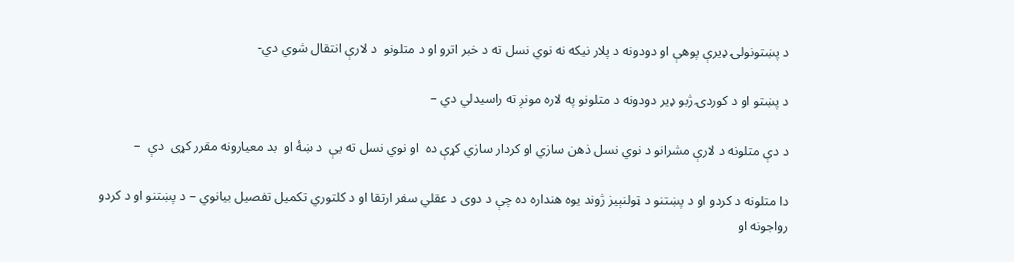د پښتونولۍ ډیرې پوهې او دودونه د پلار نیکه نه نوي نسل ته د خبر اترو او د متلونو  د لارې انتقال شوي دي-

د پښتو او د کوردۍ ژبو ډیر دودونه د متلونو په لاره مونږ ته راسیدلي دي –

د دې متلونه د لارې مشرانو د نوي نسل ذهن سازي او کردار سازي کړې ده  او نوي نسل ته یې  د ښهٔ او  بد معیارونه مقرر کړی  دې  –

دا متلونه د کردو او د پښتنو د ټولنېیز ژوند یوه هنداره ده چې د دوی د عقلي سفر ارتقا او د کلتوري تکمیل تفصیل بیانوي – د پښتنو او د کردو رواجونه او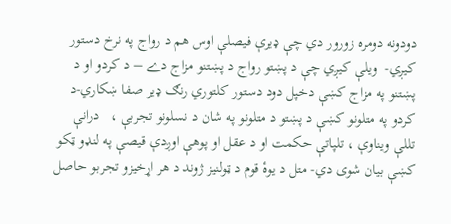دودونه دومره زورور دي چې ډیرې فیصلې اوس هم د رواج په نرخ دستور کیږي-  ویلې کیږي چې د پښتو رواج د پښتنو مزاج دے – د کردو او د پښتنو په مزاج کښې دخپل دود دستور کلتوري رنګ ډیر صفا ښکاري-د کردو په متلونو کښې د پښتو د متلونو په شان د نسلونو تجربې ،   درانې تللې ویناوې ، تلپاتې حکمت او د عقل او پوهې اوږدې قیصې په لنډو ټکو کښې بیان شوی دي- متل د یوهٔ قوم د ټولنیز ژوند د هر اړخیزو تجربو حاصل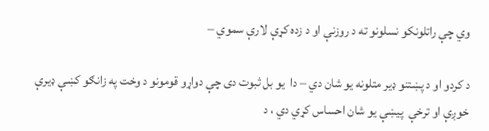وي چې راتلونکو نسلونو ته د روزنې او د زده کړې لارې سموي –

د کردو او د پښتنو ډیر متلونه یو شان دي – دا  یو بل ثبوت دی چې دواړو قومونو د وخت په زانګو کښې ډیرې خوږې او ترخې  پیښې یو شان احساس کړي دي ، د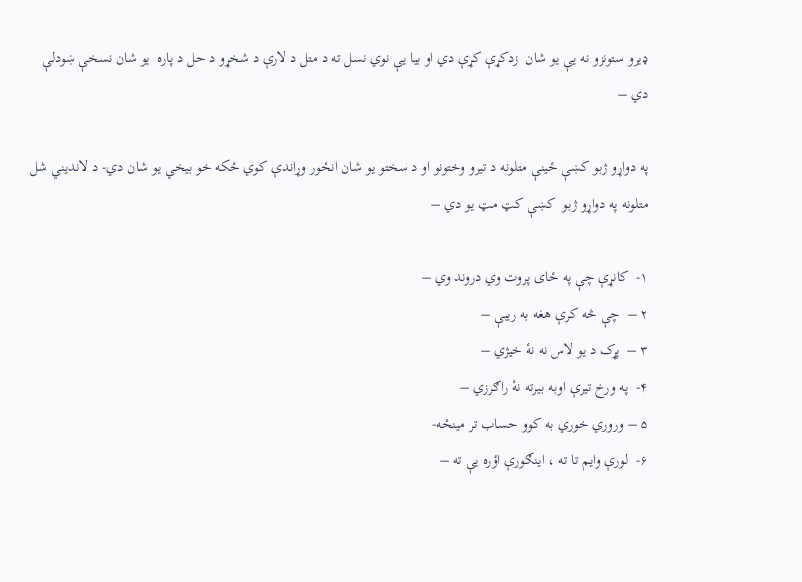ډیرو ستونزو نه یې یو شان  زدکړې کړې دي او بیا یې نوي نسل ته د متل د لارې د شخړو د حل د پاره  یو شان نسخې ښودلې دي –

په دواړو ژبو کښې ځینې متلونه د تیرو وختونو او د سختو یو شان انځور وړاندې کوي ځکه خو بیخي یو شان دي- د لاندیني شل متلونه په دواړو ژبو  کښې کټ مټ یو دي –

۱-  کانړې چې په ځای پروت وي دروند وي –
۲ –  چې څه کرې هغه به ریبې –
۳ –  پړک د یو لاس نه نهٔ خیژي –
۴-  په ورخ تیرې اوبه بیرته نهٔ راګرزي –
۵ – وروري خوري به کوو حساب تر مینځه-
۶-  لورې وایم تا ته ، اينګورې اؤره یې ته –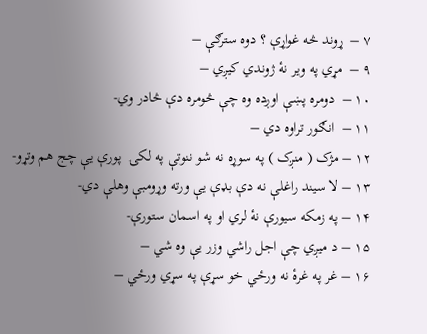۷ –  ړوند څه غواړې ؟ دوه سترګې –
۹ –  مړي په ویر نهٔ ژوندي کیږي –
۱۰ –  دومره پښې اوږده وه چې څومره دې څادر وي-
۱۱ –  انګور تراوه دي –
۱۲ – مژک ( منږک ) په سوړه نه شو ننوتې په لکۍ  پورې یې چج هم وتړو-
۱۳ – لا سیند راغلې نه دې بډې یې ورته وړومبې وهلې دي-
۱۴ – په زمکه سیورې نهٔ لري او په اسمان ستورې-
۱۵ – د میږي چې اجل راشي وزر یې وه شي –
۱۶ – غر په غرهٔ نه ورځي خو سړې په سړي ورځي –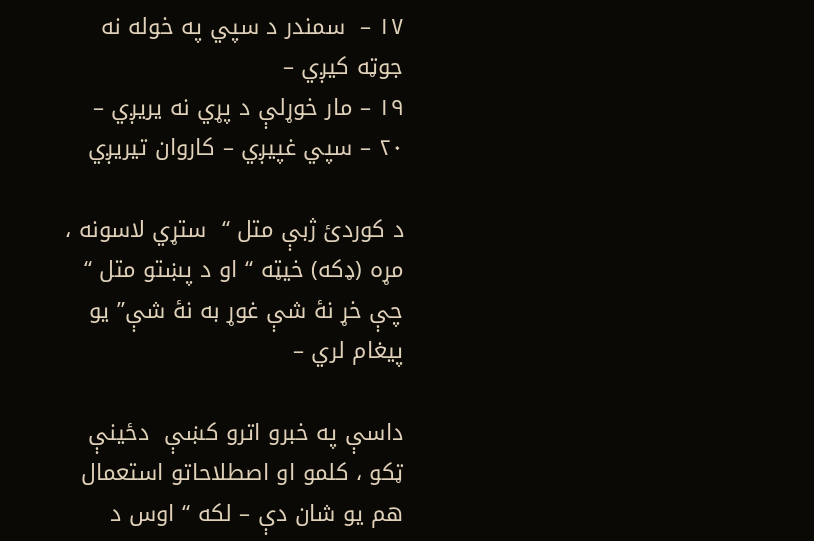۱۷ –  سمندر د سپي په خوله نه جوټه کیږي –
۱۹ – مار خوړلې د پړي نه یریږي –
۲۰ – سپي غپیږي – کاروان تیریږي

د کوردئ ژبې متل “  ستړي لاسونه ، مړه (ډکه) خیټه “ او د پښتو متل “ چې خړ نهٔ شې غوړ به نهٔ شې” یو پیغام لري –

داسې په خبرو اترو کښې  دځینې  ټکو ، کلمو او اصطلاحاتو استعمال هم یو شان دې – لکه “ اوس د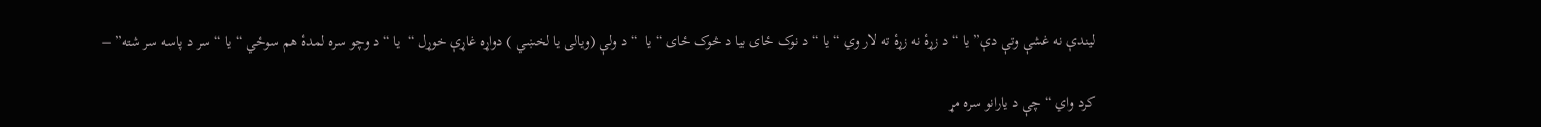لیندې نه غشې وتې دې” یا “ د زړهٔ نه زړهٔ ته لار وي “ یا “ د نوک ځای بیا د څوک ځای “ یا  “د ولې (ویالی یا لخښي ) دواړه غاړې خوړل “  یا “ د وچو سره لمدهٔ هم سوځي “ یا “ سر د پاسه سر شته” –

کرد واي “ چې د یارانو سره مړ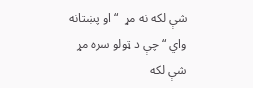شې لکه نه مړ  “ او پښتانه واي “ چې د ټولو سره مړ شې لکه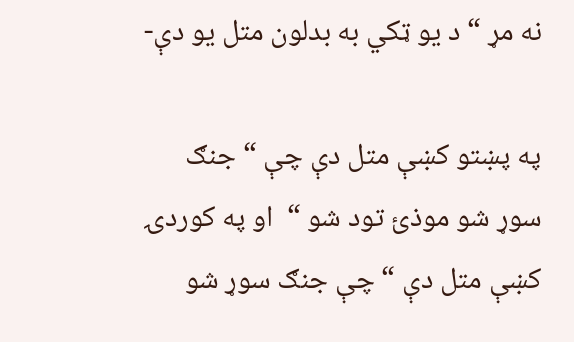نه مړ “ د یو ټکي به بدلون متل یو دې-

په پښتو کښې متل دې چې “ جنګ سوړ شو موذئ تود شو “  او په کوردۍ کښې متل دې “ چې جنګ سوړ شو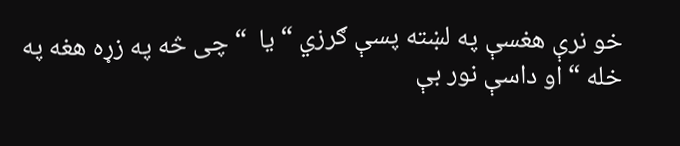خو نرې هغسې په لښته پسې ګرزي “ یا  “ چی څه په زړه هغه په خله “ او داسې نور بې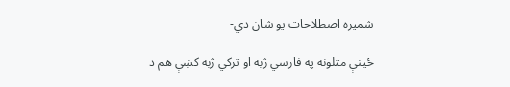شمیره اصطلاحات یو شان دي-

ځینې متلونه په فارسي ژبه او ترکي ژبه کښې هم د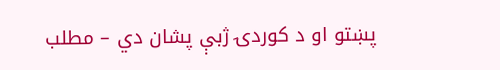پښتو او د کوردۍ ژبې پشان دي – مطلب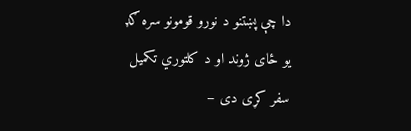دا چې پښتنو د نورو قومونو سره ګډ  یو ځای ژوند او د کلتوري تکمیل سفر کړی دی –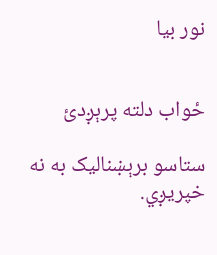نور بیا


ځواب دلته پرېږدئ

ستاسو برېښناليک به نه خپريږي.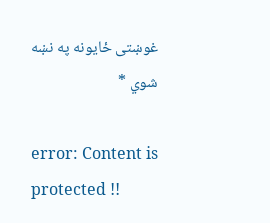غوښتى ځایونه په نښه شوي *

error: Content is protected !!